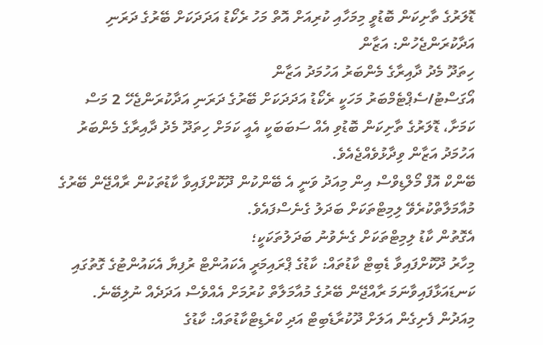ޑޮލަރުގެ ތާށިކަން ބޮޑުވީ މިމަހާއި ކުރިއަށް އޮތް މަހު ރެކޯޑު އަދަދަކަށް ބޭރުގެ ދަރަނި އަދާކުރަންޖެހުން: އަޒާން
ހިތަދޫ މެދު ދާއިރާގެ މެންބަރު އަހުމަދު އަޒާން
އޯގަސްޓު/ސެޕްޓެމްބަރު މަހަކީ ރެކޯޑު އަދަދަކަށް ބޭރުގެ ދަރަނި އަދާކުރަންޖެހޭ 2 މަސް ކަމަށާ، ޑޮލަރުގެ ތާށިކަން ބޮޑުވި އެއް ސަބަބަކީ އެއީ ކަމަށް ހިތަދޫ މެދު ދާއިރާގެ މެންބަރު އަހުމަދު އަޒާން ވިދާޅުވެއްޖެއެވެ.
ބޭންކް އޮފް މޯލްޑިވްސް އިން މިއަދު ވަނީ އެ ބޭންކުން ދޫކޮށްފައިވާ ކާޑުތަކުން ރާއްޖޭން ބޭރުގެ މުއާމަލާތްކުރެވޭ ލިމިޓްތަކަށް ބަދަލު ގެނެސްފައެވެ.
އެގޮތުން ކާޑު ލިމިޓްތަކަށް ގެނެވުނު ބަދަލުތަކަކީ؛
މިހާރު ދޫކޮށްފައިވާ ޑެބިޓް ކާޑުތައް: ކާޑުގެ ޕްރައިމަރީ އެކައުންޓް ރުފިޔާ އެކައުންޓުގެ ގޮތުގައި ކަނޑައަޅާފައިވާނަމަ ރާއްޖޭން ބޭރުގެ މުއާމަލާތް ކުރުމަށް އެއްވެސް އަދަދެއް ނުލިބޭނެ.
މިއަދުން ފެށިގެން އަލަށް ދޫކުރާޑެބިޓް އަދި ކްރެޑިޓްކާޑުތައް: ކާޑުގެ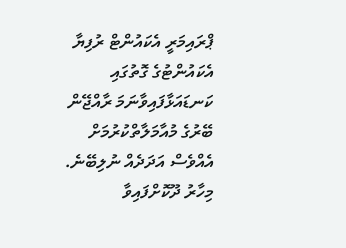ޕްރައިމަރީ އެކައުންޓް ރުފިޔާ އެކައުންޓުގެ ގޮތުގައި ކަނޑައަޅާފައިވާނަމަ ރާއްޖޭން ބޭރުގެ މުއާމަލާތްކުރުމަށް އެއްވެސް އަދަދެއް ނުލިބޭނެ.
މިހާރު ދޫކޮށްފައިވާ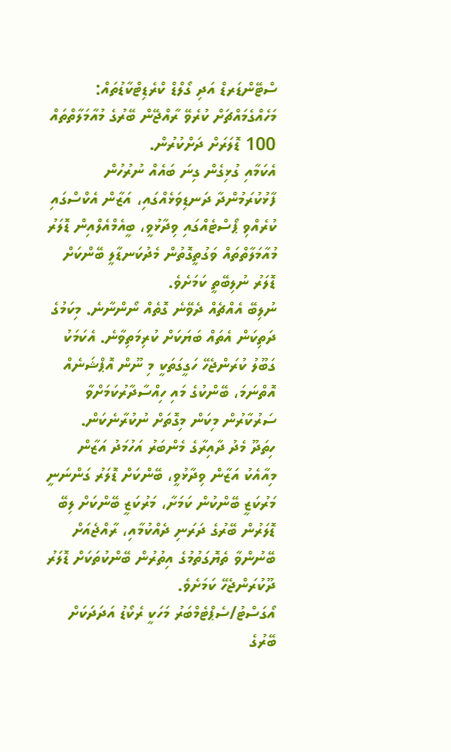ސްޓޭންޑަރޑް އަދި ގޯލްޑް ކްރެޑިޓްކާޑުތައް: މަހެއްގެމައްޗަށް ކުރެވޭ ރާއްޖޭން ބޭރުގެ މުއާމަލާތްތައް 100 ޑޮލަރަށް ދަށްކުރުން.
އެކަމާއި ގުޅިގެން ގިނަ ބައެއް ނުރުހުން ފާޅުކުރަމުންދާ ދަނޑިވަޅެއްގައި، އަޒާން އެކްސްގައި ކުރެއްވި ޕޯސްޓެއްގައި ވިދާޅުވީ، ބީއެމްއެލްއިން ޑޮލަރު މުއާމަލާތްތައް ވަގުތީގޮތުން މެދުކަނޑާލީ ބޭންކަށް ޑޮލަރު ނުލިބޭތީ ކަމަށެވެ.
ނުލިބޭ އެއްޗެއް ދެވޭނެ ގޮތެއް ނޯންނާނެ. މިކަމުގެ ދަތިކަން އެތައް ބަޔަކަށް ކުރިމަތިވާނެ. އެކަމަކު ގަބޫލު ކުރަންޖެހޭ ހަގީގަތަކީ މި ނޫން އޮޕްޝަނެއް އޮތްނަމަ، ބޭންކުގެ މައި ހިއްސާދާރުކަމަށްވާ ސަރުކާރުން މިކަން މިގޮތަށް ނުކުރާނެކަން.
ހިތަދޫ މެދު ދާއިރާގެ މެންބަރު އަހުމަދު އަޒާން
މިއާއެކު އަޒާން ވިދާޅުވީ، ބޭންކަށް ޑޮލަރު ގަންނަނީ މަރުކަޒީ ބޭންކުން ކަމަށާ، މަރުކަޒީ ބޭންކަށް ލިބޭ ޑޮލަރުން ބޭރުގެ ދަރަނި ދެއްކުމާއި، ރާއްޖެއަށް ބޭނުންވާ ތެޔޮގަތުމުގެ އިތުރުން ބޭންކުތަކަށް ޑޮލަރު ދޫކުރަންޖެހޭ ކަމަށެވެ.
އޯގަސްޓު/ސެޕްޓެމްބަރު މަހަކީ ރެކޯޑު އަދަދަކަށް ބޭރުގެ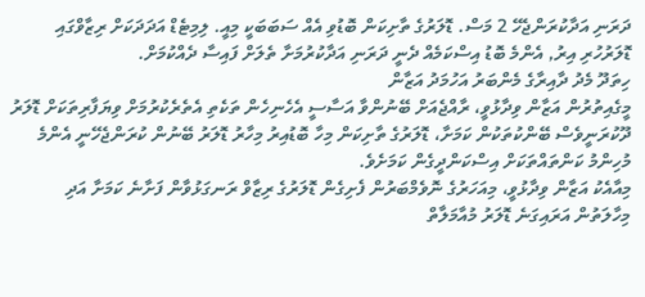ދަރަނި އަދާކުރަންޖެހޭ 2 މަސް. ޑޮލަރުގެ ތާށިކަން ބޮޑުވި އެއް ސަބަބަކީ މިއީ. ލިމިޓެޑް އަދަދަކަށް ރިޒާވްގައި ޑޮލަރުހުރި އިރު, އެންމެ ބޮޑު އިސްކަމެއް ދެނީ ދަރަނި އަދާކުރުމަށާ ތެލަށް ފައިސާ ދެއްކުމަށް.
ހިތަދޫ މެދު ދާއިރާގެ މެންބަރު އަހުމަދު އަޒާން
މީގެއިތުރުން އަޒާން ވިދާޅުވީ، ރާއްޖެއަށް ބޭނުންވާ އަސާސީ އެހެނިހެން ތަކެތި އެތެރެކުރުމަށް ވިޔަފާރިތަކަށް ޑޮލަރު ދޫކުރަނީވެސް ބޭންކުތަކުން ކަމަށާ، ޑޮލަރުގެ ތާށިކަން މިހާ ބޮޑުއިރު މިހާރު ޑޮލަރު ބޭނުން ކުރަންޖެހޭނީ އެންމެ މުހިންމު ކަންތައްތަކަށް އިސްކަންދީގެން ކަމަށެވެ.
މިއާއެކު އަޒާން ވިދާޅުވީ، މިއަހަރުގެ ނޮވެމްބަރުން ފެށިގެން ޑޮލަރުގެ ރިޒާވް ރަނގަޅުވާން ފަށާނެ ކަމަށާ އަދި މިހާލަތުން އަރައިގަނެ ޑޮލަރު މުއާމަލާތް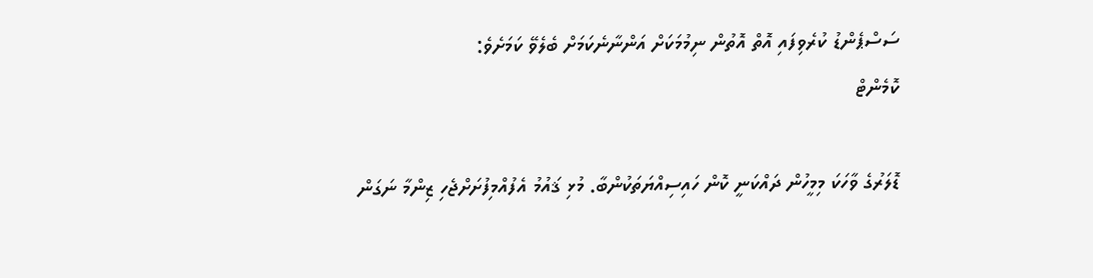ސަސްޕެންޑު ކުރެވިފައި އޮތް އޮތުން ނިމުމަކަށް އަންނާނެކަމަށް ބެލެވޭ ކަމަށެވެ:
ކޮމެންޓް

ޑޮލަރުގެ ވާހަކަ މިމީހުން ދައްކަނީ ކޮން ހައިސިއްޔަތަކުންބާ. މުޅި ޤައުމު އެފުއްމިފުށަށްޖެހި ޒިންމާ ނަގަން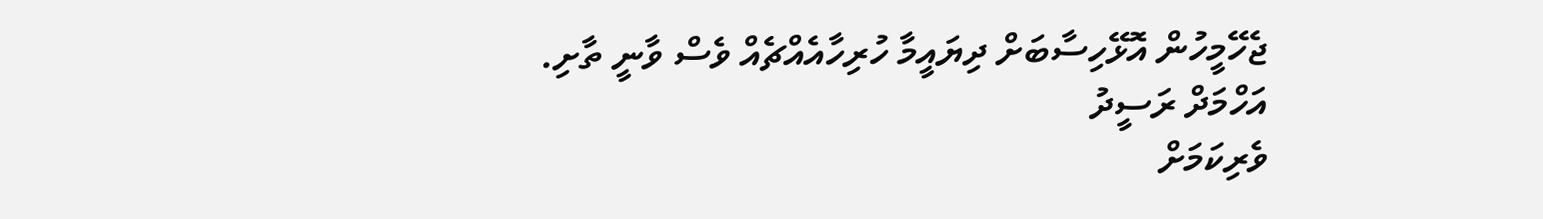ޖެހޭމީހުން އޮޅޭހިސާބަށް ދިޔައީމާ ހުރިހާއެއްޗެއް ވެސް ވާނީ ތާށި.
އަހްމަދް ރަސީދު
ވެރިކަމަށް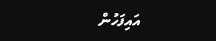އައިފަހުން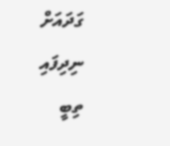ގަދައަށް ނިދިފައި ތިބީ